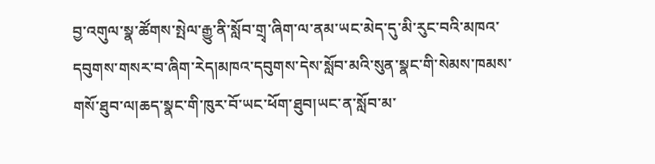བྱ་འགུལ་སྣ་ཚོགས་སྤེལ་རྒྱུ་ནི་སློབ་གྲྭ་ཞིག་ལ་ནམ་ཡང་མེད་དུ་མི་རུང་བའི་མཁའ་དབུགས་གསར་བ་ཞིག་རེད།མཁའ་དབུགས་དེས་སློབ་མའི་སུན་སྣང་གི་སེམས་ཁམས་གསོ་ཐུབ་ལ།ཆད་སྣང་གི་ཁུར་བོ་ཡང་ཕོག་ཐུབ།ཡང་ན་སློབ་མ་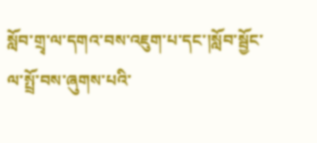སློབ་གྲྭ་ལ་དགའ་བས་འཇུག་པ་དང་།སློབ་སྦྱོང་ལ་སྤྲོ་བས་ཞུགས་པའི་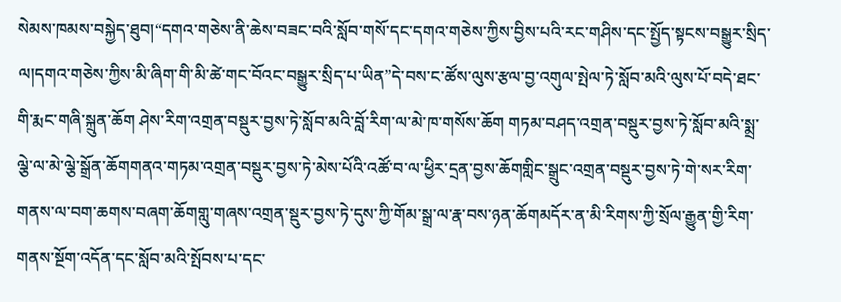སེམས་ཁམས་བསྐྱེད་ཐུབ།“དགའ་གཅེས་ནི་ཆེས་བཟང་བའི་སློབ་གསོ་དང་དགའ་གཅེས་ཀྱིས་བྱིས་པའི་རང་གཤིས་དང་སྤྱོད་སྟངས་བསྒྱུར་སྲིད་ལ།དགའ་གཅེས་ཀྱིས་མི་ཞིག་གི་མི་ཚེ་གང་བོའང་བསྒྱུར་སྲིད་པ་ཡིན”དེ་བས་ང་ཚོས་ལུས་རྩལ་བྱ་འགུལ་སྤེལ་ཏེ་སློབ་མའི་ལུས་པོ་བདེ་ཐང་གི་རྨང་གཞི་སྐྲུན་ཆོག ཤེས་རིག་འགྲན་བསྡུར་བྱས་ཏེ་སློབ་མའི་བློ་རིག་ལ་མེ་ཁ་གསོས་ཆོག གཏམ་བཤད་འགྲན་བསྡུར་བྱས་ཏེ་སློབ་མའི་སྨྲ་ལྕེ་ལ་མེ་ལྕེ་སྒྲོན་ཆོགགནའ་གཏམ་འགྲན་བསྡུར་བྱས་ཏེ་མེས་པོའི་འཚོ་བ་ལ་ཕྱིར་དྲན་བྱས་ཆོགགླིང་སྒྲུང་འགྲན་བསྡུར་བྱས་ཏེ་གེ་སར་རིག་གནས་ལ་བག་ཆགས་བཞག་ཆོགགླུ་གཞས་འགྲན་སྡུར་བྱས་ཏེ་དུས་ཀྱི་གོམ་སྒྲ་ལ་རྣ་བས་ཉན་ཆོགམདོར་ན་མི་རིགས་ཀྱི་སྲོལ་རྒྱུན་གྱི་རིག་གནས་སྔོག་འདོན་དང་སློབ་མའི་སྤོབས་པ་དང་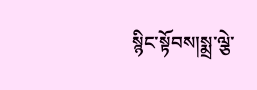སྙིང་སྟོབས།སྨྲ་ལྕེ་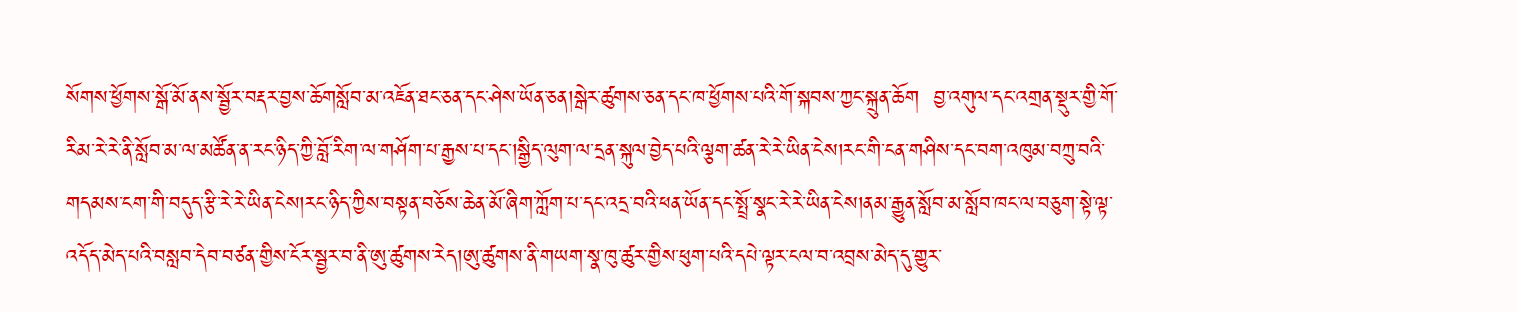སོགས་ཕྱོགས་སྒོ་མོ་ནས་སྦྱོར་བརྡར་བྱས་ཆོགསློབ་མ་འཇོན་ཐང་ཅན་དང་ཤེས་ཡོན་ཅན།སྒེར་ཚུགས་ཅན་དང་ཁ་ཕྱོགས་པའི་གོ་སྐབས་ཀྱང་སྐྲུན་ཆོག  བྱ་འགུལ་དང་འགྲན་སྡུར་གྱི་གོ་རིམ་རེ་རེ་ནི་སློབ་མ་ལ་མཚོན་ན་རང་ཉིད་ཀྱི་བློ་རིག་ལ་གཤོག་པ་རྒྱས་པ་དང་།སྒྱིད་ལུག་ལ་དྲན་སྐུལ་བྱེད་པའི་ལྕག་ཚན་རེ་རེ་ཡིན་ངེས།རང་གི་ངན་གཤིས་དང་བག་འཁུམ་བཀྲུ་བའི་གདམས་ངག་གི་བདུད་རྩི་རེ་རེ་ཡིན་ངེས།རང་ཉིད་ཀྱིས་བསྟན་བཅོས་ཆེན་མོ་ཞིག་ཀློག་པ་དང་འདྲ་བའི་ཕན་ཡོན་དང་སྤྲོ་སྣང་རེ་རེ་ཡིན་ངེས།ནམ་རྒྱུན་སློབ་མ་སློབ་ཁང་ལ་བཅུག་སྟེ་ལྟ་འདོད་མེད་པའི་བསླབ་དེབ་བཙན་གྱིས་ངོར་སྦྱར་བ་ནི་ཨུ་ཚུགས་རེད།ཨུ་ཚུགས་ནི་གཡག་སྣ་ཁུ་ཚུར་གྱིས་ཕུག་པའི་དཔེ་ལྟར་ངལ་བ་འབྲས་མེད་དུ་གྱུར་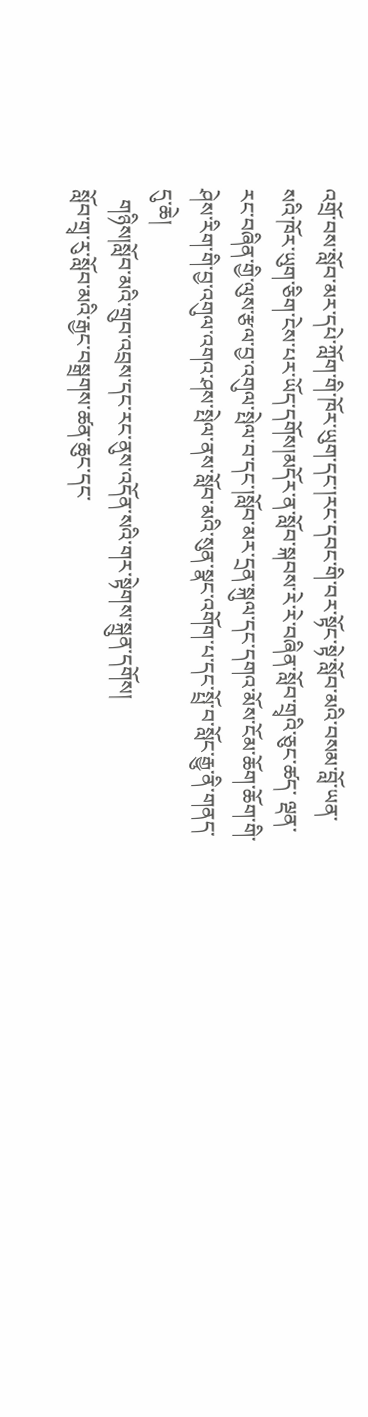འགྲོ་བས་སློབ་མར་དཔེ་ཀློག་གི་ཁོར་ཡུག་དང་།རང་དབང་གི་བར་སྟོང་སྟེ་སློབ་མའི་བསམ་བློ་ཡན་སའི་ཁོར་ཡུག་ཅིག་ངེས་པར་ཡོད་དགོས།མདོར་ན་སློབ་སྐབས་རེ་རེ་བཞིན་སློབ་གྲྭའི་ཅུང་ཚད་ ལྡན་རང་བཞིན་གྱི་ལུས་རྩལ་བྱ་འགུལ་སྤེལ་བ་དང་།སློབ་མར་དྲན་སྐུལ་དང་དགའ་མོས་ངོམ་ཆོག་ཆོག་གི་ཤེས་རིག་གི་བྱ་འགུལ་འགའ་ཤས་སྤེལ་ནས་སློབ་མའི་སུན་སྣང་འགོག་པ་དང་སྤྲོ་བ་སློང་རྒྱུ་ནི་གནད་དུ་ཆེ།
  གཉིས།སློབ་མའི་གྲུབ་འབྲས་དང་རང་ནུས་འདོན་སའི་གར་སྟེགས་སྐྲུན་དགོས།
སློབ་གྲྭ་རུ་སློབ་མའི་རྒྱང་བསྒྲགས་ཚན་ཆུང་དང་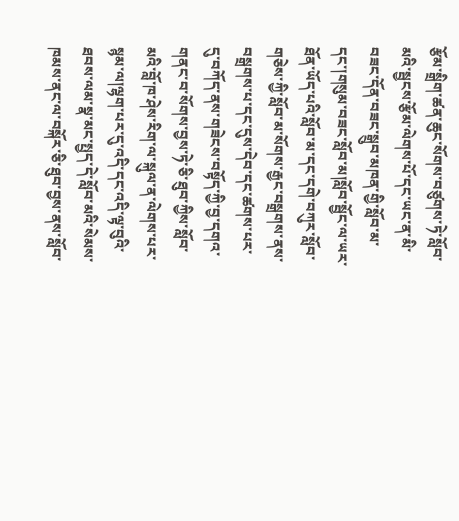རྩོམ་སྒྲིག་ཚན་ཆུང་སོགས་བཙུགས་ཏེ་སློབ་མའི་སྦྱངས་རྩོམ་ལེགས་པོ་དང་ཡང་ན་མི་བཟང་དོན་བཟང་སྒྲུབ་མཁན་གྱི་སློབ་མ་དང་།གསུམ་བཟང་སློབ་མ།སློབ་སྦྱོང་ལ་ཡར་ཐོན་ཡོད་པའི་སློབ་མ་དང་དགེ་བཀུར་སློབ་གཅེས་ཀྱི་སློབ་མ་སོགས་རྒྱང་བསྒྲགས་ནས་བསྒྲགས་པ་དང་དུས་དེབ་དང་ཚགས་པར་དུ་བཀོད་ནས་གཟེངས་བསྟོད་ཀྱི་བྱ་དགའ་གནང་བ་སོགས་བྱས་ཏེ་ཅི་ཐུབ་ཀྱིས་སློབ་མའི་བློ་ཁ་ཤེས་རིག་ལ་སྐུལ་ན་ལེགས་པར་སྙམ་ལ།ལྷག་པར་དུ་འདི་དང་འདི་ལྟ་བུའི་ཐབས་ལམ་སྣ་མང་སྤྱད་དེ་སློབ་མའི་སེམས་ཁམས་ནང་ལ་བསྐོར་ཅི་ཐུབ་བྱས་ནས་སློབ་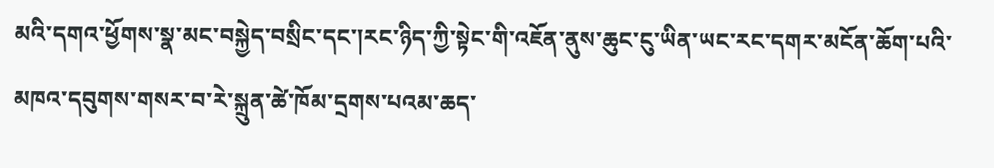མའི་དགའ་ཕྱོགས་སྣ་མང་བསྐྱེད་བསྲིང་དང་།རང་ཉིད་ཀྱི་སྟེང་གི་འཇོན་ནུས་ཆུང་ངུ་ཡིན་ཡང་རང་དགར་མངོན་ཆོག་པའི་མཁའ་དབུགས་གསར་བ་རེ་སྐྲུན་ཚེ་ཁོམ་དྲགས་པའམ་ཆད་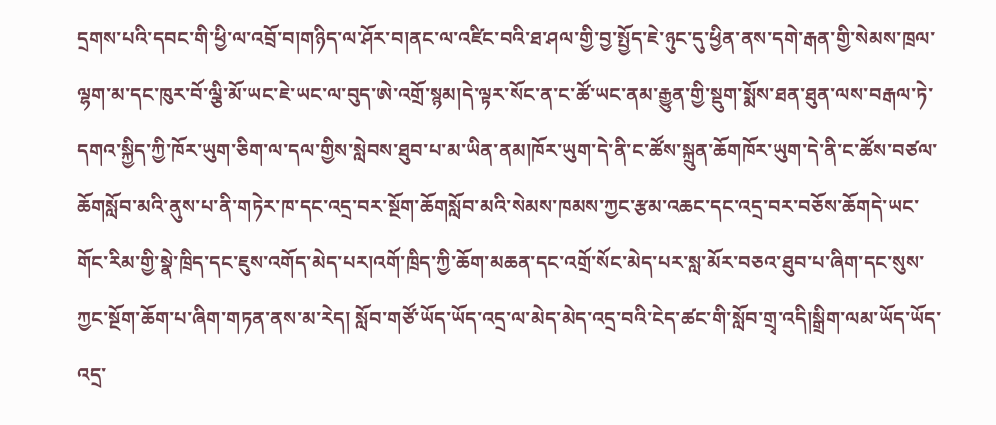དྲགས་པའི་དབང་གི་ཕྱི་ལ་འབྲོ་བ།གཉིད་ལ་ཤོར་བ།ནང་ལ་འཛིང་བའི་ཐ་ཤལ་གྱི་བྱ་སྤྱོད་ཇེ་ཉུང་དུ་ཕྱིན་ནས་དགེ་རྒན་གྱི་སེམས་ཁྲལ་ལྷག་མ་དང་ཁུར་བོ་ལྕི་མོ་ཡང་ཇེ་ཡང་ལ་བུད་ཨེ་འགྲོ་སྙམ།དེ་ལྟར་སོང་ན་ང་ཚོ་ཡང་ནམ་རྒྱུན་གྱི་སྡུག་སྨོས་ཐན་ཐུན་ལས་བརྒལ་ཏེ་དགའ་སྐྱིད་ཀྱི་ཁོར་ཡུག་ཅིག་ལ་དལ་གྱིས་སླེབས་ཐུབ་པ་མ་ཡིན་ནམ།ཁོར་ཡུག་དེ་ནི་ང་ཚོས་སྐྲུན་ཆོགཁོར་ཡུག་དེ་ནི་ང་ཚོས་བཙལ་ཆོགསློབ་མའི་ནུས་པ་ནི་གཏེར་ཁ་དང་འདྲ་བར་སྔོག་ཆོགསློབ་མའི་སེམས་ཁམས་ཀྱང་རྩམ་འཆང་དང་འདྲ་བར་བཅོས་ཆོགདེ་ཡང་གོང་རིམ་གྱི་སྣེ་ཁྲིད་དང་ཇུས་འགོད་མེད་པར།འགོ་ཁྲིད་ཀྱི་ཆོག་མཆན་དང་འགྲོ་སོང་མེད་པར་སླ་མོར་བཅའ་ཐུབ་པ་ཞིག་དང་སུས་ཀྱང་སྔོག་ཆོག་པ་ཞིག་གཏན་ནས་མ་རེད། སློབ་གཙོ་ཡོད་ཡོད་འདྲ་ལ་མེད་མེད་འདྲ་བའི་ངེད་ཚང་གི་སློབ་གྲྭ་འདི།སྒྲིག་ལམ་ཡོད་ཡོད་འདྲ་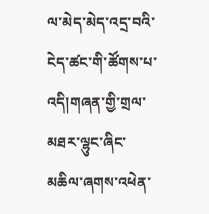ལ་མེད་མེད་འདྲ་བའི་ངེད་ཚང་གི་ཚོགས་པ་འདི།གཞན་གྱི་གྲལ་མཐར་ལྷུང་ཞིང་མཆིལ་ཞགས་འཕེན་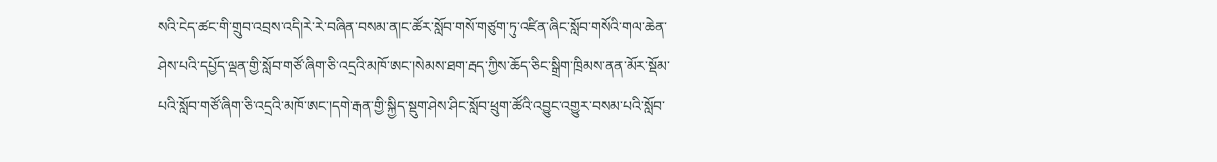སའི་ངེད་ཚང་གི་གྲུབ་འབྲས་འདི།རེ་རེ་བཞིན་བསམ་ན།ང་ཚོར་སློབ་གསོ་གཙུག་ཏུ་འཛིན་ཞིང་སློབ་གསོའི་གལ་ཆེན་ཤེས་པའི་དཔྱོད་ལྡན་གྱི་སློབ་གཙོ་ཞིག་ཅི་འདྲའི་མཁོ་ཨང་།སེམས་ཐག་རྦད་ཀྱིས་ཆོད་ཅིང་སྒྲིག་ཁྲིམས་ནན་མོར་སྡོམ་པའི་སློབ་གཙོ་ཞིག་ཅི་འདྲའི་མཁོ་ཨང་།དགེ་རྒན་གྱི་སྐྱིད་སྡུག་ཤེས་ཤིང་སློབ་ཕྲུག་ཚོའི་འབྱུང་འགྱུར་བསམ་པའི་སློབ་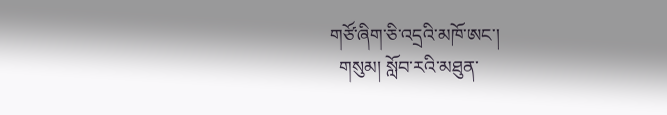གཙོ་ཞིག་ཅི་འདྲའི་མཁོ་ཨང་།
  གསུམ། སློབ་རའི་མཐུན་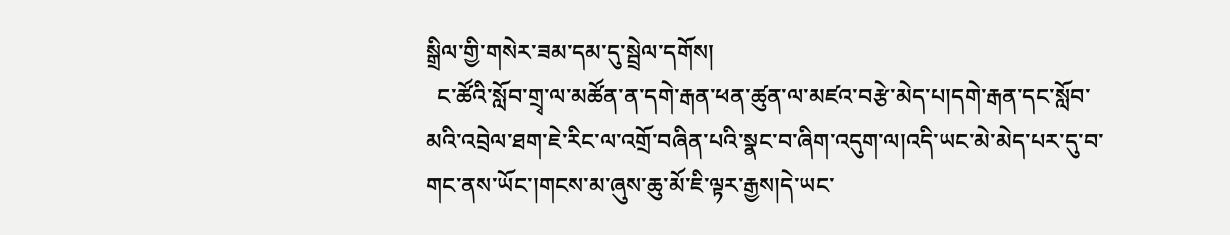སྒྲིལ་གྱི་གསེར་ཟམ་དམ་དུ་སྦྲེལ་དགོས།
  ང་ཚོའི་སློབ་གྲྭ་ལ་མཚོན་ན་དགེ་རྒན་ཕན་ཚུན་ལ་མཛའ་བརྩེ་མེད་པ།དགེ་རྒན་དང་སློབ་མའི་འབྲེལ་ཐག་ཇེ་རིང་ལ་འགྲོ་བཞིན་པའི་སྣང་བ་ཞིག་འདུག་ལ།འདི་ཡང་མེ་མེད་པར་དུ་བ་གང་ནས་ཡོང་།གངས་མ་ཞུས་ཆུ་མོ་ཇི་ལྟར་རྒྱས།དེ་ཡང་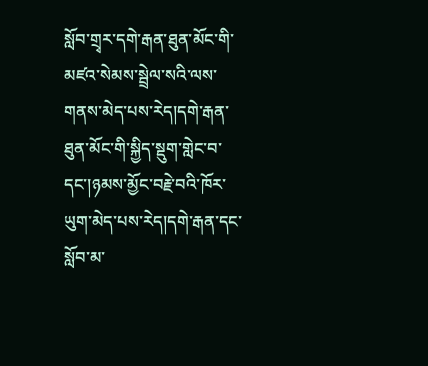སློབ་གྲྭར་དགེ་རྒན་ཐུན་མོང་གི་མཛའ་སེམས་སྦྲེལ་སའི་ལས་གནས་མེད་པས་རེད།དགེ་རྒན་ཐུན་མོང་གི་སྐྱིད་སྡུག་གླེང་བ་དང་།ཉམས་མྱོང་བརྗེ་བའི་ཁོར་ཡུག་མེད་པས་རེད།དགེ་རྒན་དང་སློབ་མ་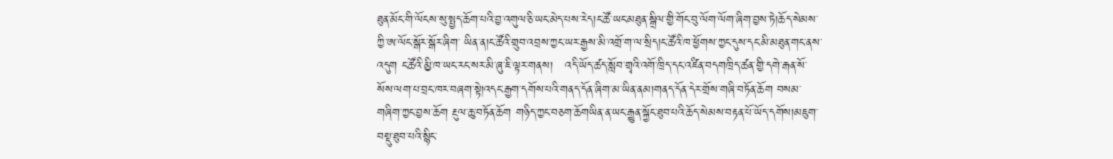ཐུན་མོང་གི་ལོངས་སུ་སྤྱད་ཆོག་པའི་བྱ་འགུལ་ཅི་ཡང་མེད་པས་རེད།ང་ཚོ་ཡང་མཐུན་སྒྲིལ་གྱི་གོང་བུ་ལོག་ལོག་ཞིག་བྱས་ཏེ།ཆོད་སེམས་ཀྱི་ཨ་ལོང་སྒོར་སྒོར་ཞིག་ ཡིན་ན།ང་ཚོའི་གྲུབ་འབྲས་ཀྱང་ཡར་རྒྱས་མི་འགྲོ་ག་ལ་སྲིད།ང་ཚོའི་ཁ་ཕྱོགས་ཀྱང་དུས་དང་མི་མཐུན་གང་ནས་འདུག ང་ཚོའི་མྱི་ཁ་ཡང་རང་སར་མི་ཞུ་ཇི་ལྟར་གནས།   འདི་ཡོད་ཚད་སློབ་གྲྭའི་འགོ་ཁྲིད་དང་འཛིན་བདགཁྲིད་ཚན་གྱི་དགེ་རྒན་སོ་སོས་ལག་པ་བྲང་ཁར་བཞག་སྟེ།འདང་རྒྱག་དགོས་པའི་གནད་དོན་ཞིག་མ་ཡིན་ནམ།གནད་དོན་དེར་གྲོས་གཞི་བཏོན་ཆོག བསམ་གཞིག་ཀྱང་བྱས་ཆོག རྔུལ་ཆུ་བཏོན་ཆོག གཉིད་ཀྱང་བཅག་ཆོགཡིན་ན་ཡང་རྒྱུན་སྐྱོང་ཐུབ་པའི་ཆོད་སེམས་བརྟན་པོ་ཡོད་དགོས།མཇུག་བསྡུ་ཐུབ་པའི་སྙིང་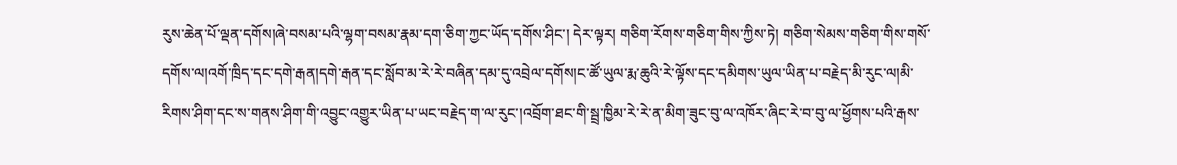རུས་ཆེན་པོ་ལྡན་དགོས།ཞེ་བསམ་པའི་ལྷག་བསམ་རྣམ་དག་ཅིག་ཀྱང་ཡོད་དགོས་ཤིང་། དེར་ལྟར། གཅིག་རོགས་གཅིག་གིས་ཀྱིས་ཏེ། གཅིག་སེམས་གཅིག་གིས་གསོ་དགོས་ལ།འགོ་ཁྲིད་དང་དགེ་རྒན།དགེ་རྒན་དང་སློབ་མ་རེ་རེ་བཞིན་དམ་དུ་འབྲེལ་དགོས།ང་ཚོ་ཡུལ་རྨ་ཆུའི་རེ་ལྟོས་དང་དམིགས་ཡུལ་ཡིན་པ་བརྗེད་མི་རུང་ལ།མི་རིགས་ཤིག་དང་ས་གནས་ཤིག་གི་འབྱུང་འགྱུར་ཡིན་པ་ཡང་བརྗེད་ག་ལ་རུང་།འབྲོག་ཐང་གི་སྦྲ་ཁྱིམ་རེ་རེ་ན་མིག་ཟུང་བུ་ལ་འཁོར་ཞིང་རེ་བ་བུ་ལ་ཕྱོགས་པའི་རྒས་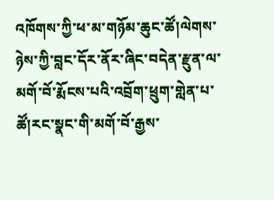འཁོགས་ཀྱི་ཕ་མ་གཉོམ་ཆུང་ཚོ།ལེགས་ཉེས་ཀྱི་བླང་དོར་ནོར་ཞིང་བདེན་རྫུན་ལ་མགོ་བོ་རྨོངས་པའི་འབྲོག་ཕྲུག་གླེན་པ་ཚོ།རང་སྣང་གི་མགོ་བོ་རྒྱས་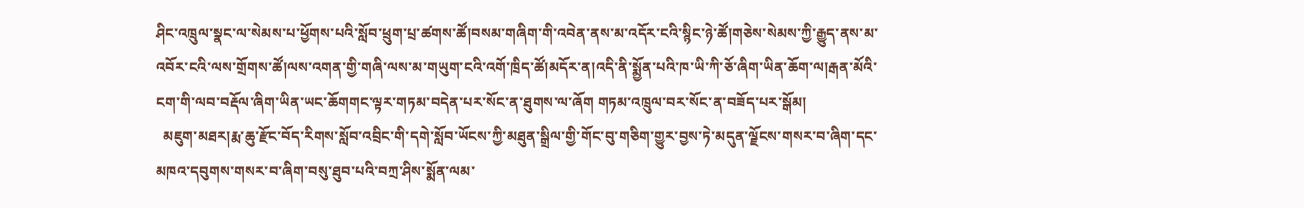ཤིང་འཁྲུལ་སྣང་ལ་སེམས་པ་ཕྱོགས་པའི་སློབ་ཕྲུག་པྲ་ཚགས་ཚོ།བསམ་གཞིག་གི་འབེན་ནས་མ་འདོར་ངའི་སྙིང་ཉེ་ཚོ།གཅེས་སེམས་ཀྱི་རྒྱུད་ནས་མ་འབོར་ངའི་ལས་གྲོགས་ཚོ།ལས་འགན་གྱི་གཞི་ལས་མ་གཡུག་ངའི་འགོ་ཁྲིད་ཚོ།མདོར་ན།འདི་ནི་སྨྱོན་པའི་ཁ་ཡི་ཀི་ཅོ་ཞིག་ཡིན་ཆོག་ལ།རྒན་མོའི་ངག་གི་ལབ་བརྡོལ་ཞིག་ཡིན་ཡང་ཆོགགང་ལྟར་གཏམ་བདེན་པར་སོང་ན་ཐུགས་ལ་ཞོག གཏམ་འཁྲུལ་བར་སོང་ན་བཟོད་པར་སྒོམ།
  མཇུག་མཐར།རྨ་ཆུ་རྫོང་བོད་རིགས་སློབ་འབྲིང་གི་དགེ་སློབ་ཡོངས་ཀྱི་མཐུན་སྒྲིལ་གྱི་གོང་བུ་གཅིག་གྱུར་བྱས་ཏེ་མདུན་ལྗོངས་གསར་བ་ཞིག་དང་མཁའ་དབུགས་གསར་བ་ཞིག་བསུ་ཐུབ་པའི་བཀྲ་ཤིས་སྨོན་ལམ་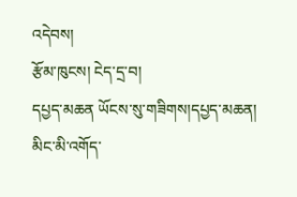འདེབས།
རྩོམ་ཁུངས། ངེད་དྲ་བ།
དཔྱད་མཆན ཡོངས་སུ་གཟིགས།དཔྱད་མཆན།
མིང་མི་འགོད་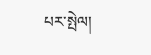པར་སྤེལ།